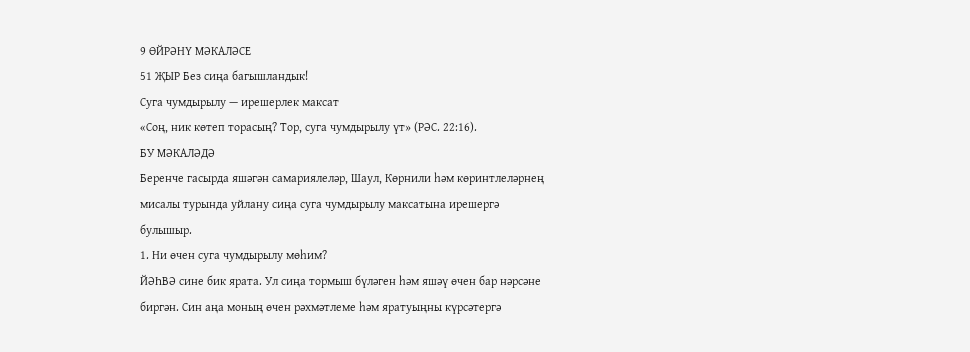9 ӨЙРӘНҮ МӘКАЛӘСЕ
51 ҖЫР Без сиңа багышландык!
Суга чумдырылу — ирешерлек максат
«Соң, ник көтеп торасың? Тор, суга чумдырылу үт» (РӘС. 22:16).
БУ МӘКАЛӘДӘ
Беренче гасырда яшәгән самариялеләр, Шаул, Көрнили һәм көринтлеләрнең мисалы турында уйлану сиңа суга чумдырылу максатына ирешергә булышыр.
1. Ни өчен суга чумдырылу мөһим?
ЙӘҺВӘ сине бик ярата. Ул сиңа тормыш бүләген һәм яшәү өчен бар нәрсәне биргән. Син аңа моның өчен рәхмәтлеме һәм яратуыңны күрсәтергә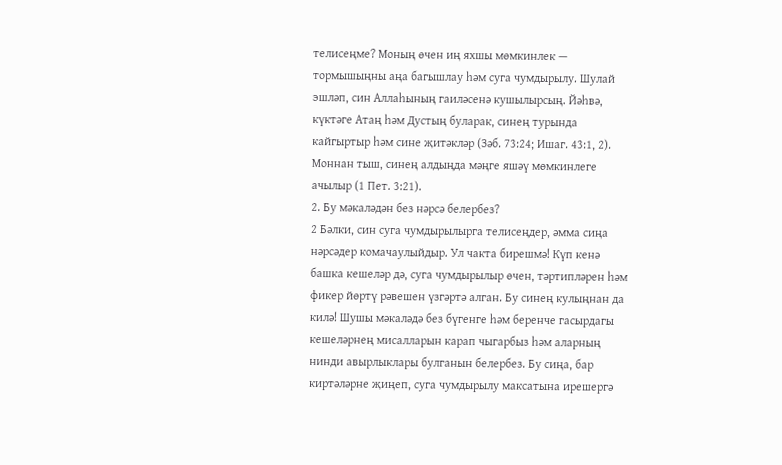телисеңме? Моның өчен иң яхшы мөмкинлек — тормышыңны аңа багышлау һәм суга чумдырылу. Шулай эшләп, син Аллаһының гаиләсенә кушылырсың. Йәһвә, күктәге Атаң һәм Дустың буларак, синең турында кайгыртыр һәм сине җитәкләр (Зәб. 73:24; Ишаг. 43:1, 2). Моннан тыш, синең алдыңда мәңге яшәү мөмкинлеге ачылыр (1 Пет. 3:21).
2. Бу мәкаләдән без нәрсә белербез?
2 Бәлки, син суга чумдырылырга телисеңдер, әмма сиңа нәрсәдер комачаулыйдыр. Ул чакта бирешмә! Күп кенә башка кешеләр дә, суга чумдырылыр өчен, тәртипләрен һәм фикер йөртү рәвешен үзгәртә алган. Бу синең кулыңнан да килә! Шушы мәкаләдә без бүгенге һәм беренче гасырдагы кешеләрнең мисалларын карап чыгарбыз һәм аларның нинди авырлыклары булганын белербез. Бу сиңа, бар киртәләрне җиңеп, суга чумдырылу максатына ирешергә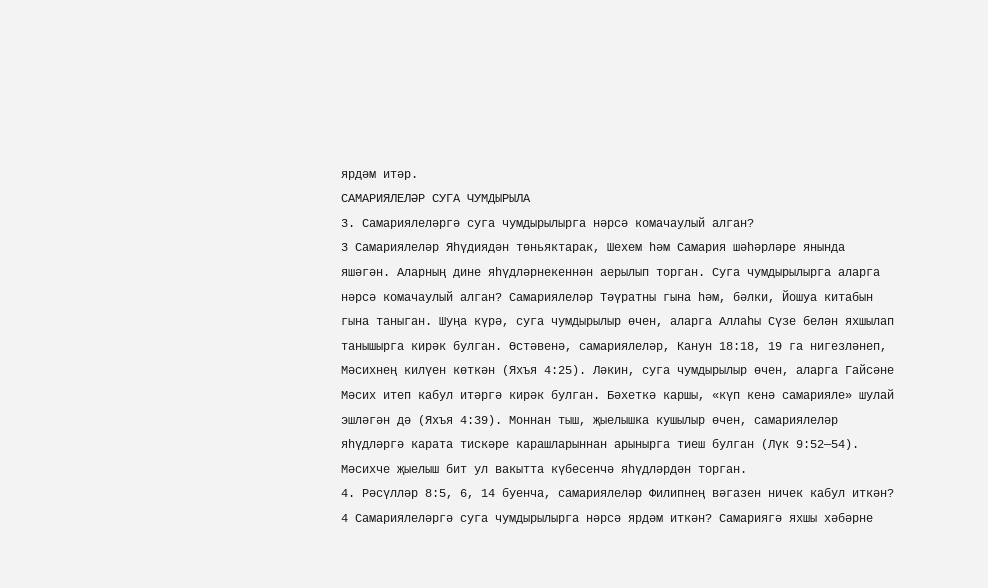ярдәм итәр.
САМАРИЯЛЕЛӘР СУГА ЧУМДЫРЫЛА
3. Самариялеләргә суга чумдырылырга нәрсә комачаулый алган?
3 Самариялеләр Яһүдиядән төньяктарак, Шехем һәм Самария шәһәрләре янында яшәгән. Аларның дине яһүдләрнекеннән аерылып торган. Суга чумдырылырга аларга нәрсә комачаулый алган? Самариялеләр Тәүратны гына һәм, бәлки, Йошуа китабын гына таныган. Шуңа күрә, суга чумдырылыр өчен, аларга Аллаһы Сүзе белән яхшылап танышырга кирәк булган. Өстәвенә, самариялеләр, Канун 18:18, 19 га нигезләнеп, Мәсихнең килүен көткән (Яхъя 4:25). Ләкин, суга чумдырылыр өчен, аларга Гайсәне Мәсих итеп кабул итәргә кирәк булган. Бәхеткә каршы, «күп кенә самарияле» шулай эшләгән дә (Яхъя 4:39). Моннан тыш, җыелышка кушылыр өчен, самариялеләр яһүдләргә карата тискәре карашларыннан арынырга тиеш булган (Лүк 9:52—54). Мәсихче җыелыш бит ул вакытта күбесенчә яһүдләрдән торган.
4. Рәсүлләр 8:5, 6, 14 буенча, самариялеләр Филипнең вәгазен ничек кабул иткән?
4 Самариялеләргә суга чумдырылырга нәрсә ярдәм иткән? Самариягә яхшы хәбәрне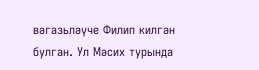вәгазьләүче Филип килгән булган. Ул Мәсих турында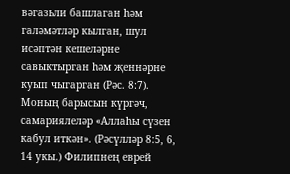вәгазьли башлаган һәм галәмәтләр кылган, шул исәптән кешеләрне савыктырган һәм җеннәрне куып чыгарган (Рәс. 8:7). Моның барысын күргәч, самариялеләр «Аллаһы сүзен кабул иткән». (Рәсүлләр 8:5, 6, 14 укы.) Филипнең еврей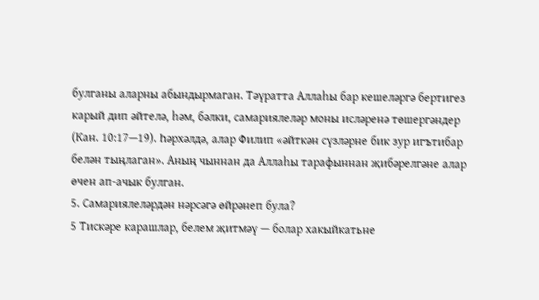булганы аларны абындырмаган. Тәүратта Аллаһы бар кешеләргә бертигез карый дип әйтелә, һәм, бәлки, самариялеләр моны исләренә төшергәндер (Кан. 10:17—19). Һәрхәлдә, алар Филип «әйткән сүзләрне бик зур игътибар белән тыңлаган». Аның чыннан да Аллаһы тарафыннан җибәрелгәне алар өчен ап-ачык булган.
5. Самариялеләрдән нәрсәгә өйрәнеп була?
5 Тискәре карашлар, белем җитмәү — болар хакыйкатьне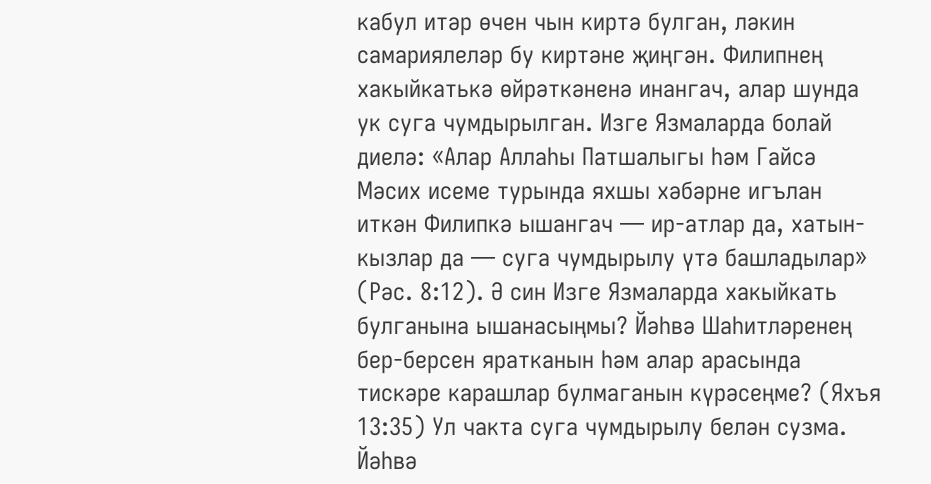кабул итәр өчен чын киртә булган, ләкин самариялеләр бу киртәне җиңгән. Филипнең хакыйкатькә өйрәткәненә инангач, алар шунда ук суга чумдырылган. Изге Язмаларда болай диелә: «Алар Аллаһы Патшалыгы һәм Гайсә Мәсих исеме турында яхшы хәбәрне игълан иткән Филипкә ышангач — ир-атлар да, хатын-кызлар да — суга чумдырылу үтә башладылар» (Рәс. 8:12). Ә син Изге Язмаларда хакыйкать булганына ышанасыңмы? Йәһвә Шаһитләренең бер-берсен яратканын һәм алар арасында тискәре карашлар булмаганын күрәсеңме? (Яхъя 13:35) Ул чакта суга чумдырылу белән сузма. Йәһвә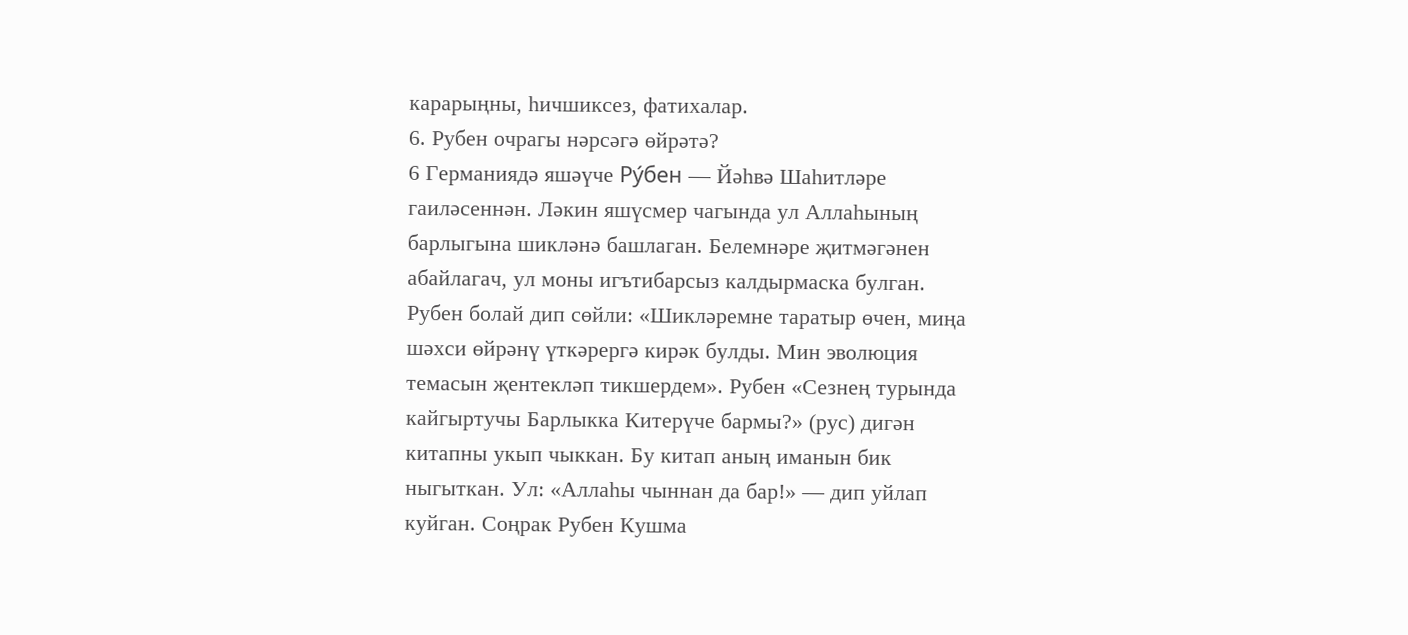карарыңны, һичшиксез, фатихалар.
6. Рубен очрагы нәрсәгә өйрәтә?
6 Германиядә яшәүче Ру́бен — Йәһвә Шаһитләре гаиләсеннән. Ләкин яшүсмер чагында ул Аллаһының барлыгына шикләнә башлаган. Белемнәре җитмәгәнен абайлагач, ул моны игътибарсыз калдырмаска булган. Рубен болай дип сөйли: «Шикләремне таратыр өчен, миңа шәхси өйрәнү үткәрергә кирәк булды. Мин эволюция темасын җентекләп тикшердем». Рубен «Сезнең турында кайгыртучы Барлыкка Китерүче бармы?» (рус) дигән китапны укып чыккан. Бу китап аның иманын бик ныгыткан. Ул: «Аллаһы чыннан да бар!» — дип уйлап куйган. Соңрак Рубен Кушма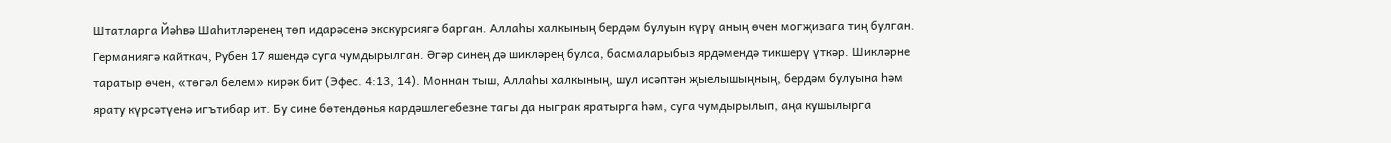Штатларга Йәһвә Шаһитләренең төп идарәсенә экскурсиягә барган. Аллаһы халкының бердәм булуын күрү аның өчен могҗизага тиң булган. Германиягә кайткач, Рубен 17 яшендә суга чумдырылган. Әгәр синең дә шикләрең булса, басмаларыбыз ярдәмендә тикшерү үткәр. Шикләрне таратыр өчен, «төгәл белем» кирәк бит (Эфес. 4:13, 14). Моннан тыш, Аллаһы халкының, шул исәптән җыелышыңның, бердәм булуына һәм ярату күрсәтүенә игътибар ит. Бу сине бөтендөнья кардәшлегебезне тагы да ныграк яратырга һәм, суга чумдырылып, аңа кушылырга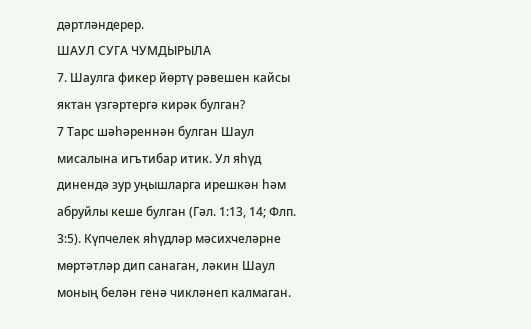дәртләндерер.
ШАУЛ СУГА ЧУМДЫРЫЛА
7. Шаулга фикер йөртү рәвешен кайсы яктан үзгәртергә кирәк булган?
7 Тарс шәһәреннән булган Шаул мисалына игътибар итик. Ул яһүд динендә зур уңышларга ирешкән һәм абруйлы кеше булган (Гәл. 1:13, 14; Флп. 3:5). Күпчелек яһүдләр мәсихчеләрне мөртәтләр дип санаган, ләкин Шаул моның белән генә чикләнеп калмаган.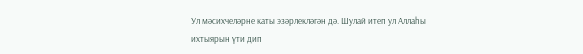Ул мәсихчеләрне каты эзәрлекләгән дә. Шулай итеп ул Аллаһы ихтыярын үти дип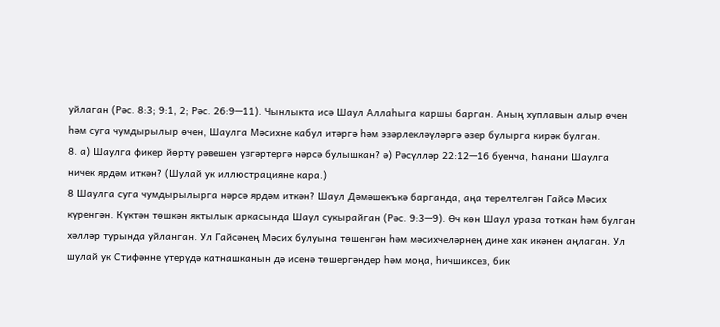уйлаган (Рәс. 8:3; 9:1, 2; Рәс. 26:9—11). Чынлыкта исә Шаул Аллаһыга каршы барган. Аның хуплавын алыр өчен һәм суга чумдырылыр өчен, Шаулга Мәсихне кабул итәргә һәм эзәрлекләүләргә әзер булырга кирәк булган.
8. а) Шаулга фикер йөртү рәвешен үзгәртергә нәрсә булышкан? ә) Рәсүлләр 22:12—16 буенча, Һанани Шаулга ничек ярдәм иткән? (Шулай ук иллюстрацияне кара.)
8 Шаулга суга чумдырылырга нәрсә ярдәм иткән? Шаул Дәмәшекъкә барганда, аңа терелтелгән Гайсә Мәсих күренгән. Күктән төшкән яктылык аркасында Шаул сукырайган (Рәс. 9:3—9). Өч көн Шаул ураза тоткан һәм булган хәлләр турында уйланган. Ул Гайсәнең Мәсих булуына төшенгән һәм мәсихчеләрнең дине хак икәнен аңлаган. Ул шулай ук Стифәнне үтерүдә катнашканын дә исенә төшергәндер һәм моңа, һичшиксез, бик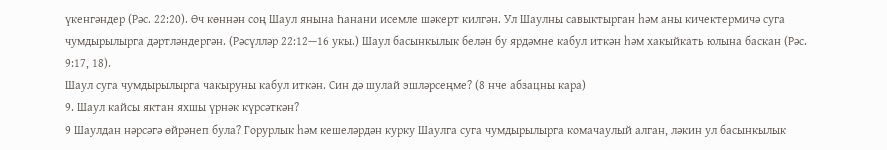үкенгәндер (Рәс. 22:20). Өч көннән соң Шаул янына Һанани исемле шәкерт килгән. Ул Шаулны савыктырган һәм аны кичектермичә суга чумдырылырга дәртләндергән. (Рәсүлләр 22:12—16 укы.) Шаул басынкылык белән бу ярдәмне кабул иткән һәм хакыйкать юлына баскан (Рәс. 9:17, 18).
Шаул суга чумдырылырга чакыруны кабул иткән. Син дә шулай эшләрсеңме? (8 нче абзацны кара)
9. Шаул кайсы яктан яхшы үрнәк күрсәткән?
9 Шаулдан нәрсәгә өйрәнеп була? Горурлык һәм кешеләрдән курку Шаулга суга чумдырылырга комачаулый алган, ләкин ул басынкылык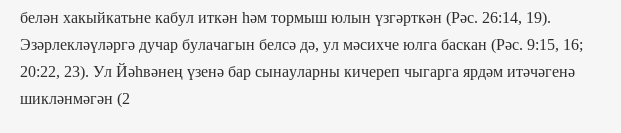белән хакыйкатьне кабул иткән һәм тормыш юлын үзгәрткән (Рәс. 26:14, 19). Эзәрлекләүләргә дучар булачагын белсә дә, ул мәсихче юлга баскан (Рәс. 9:15, 16; 20:22, 23). Ул Йәһвәнең үзенә бар сынауларны кичереп чыгарга ярдәм итәчәгенә шикләнмәгән (2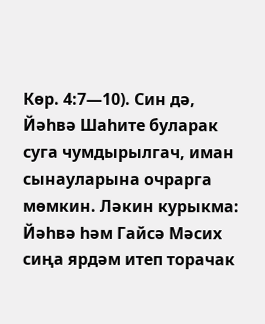Көр. 4:7—10). Син дә, Йәһвә Шаһите буларак суга чумдырылгач, иман сынауларына очрарга мөмкин. Ләкин курыкма: Йәһвә һәм Гайсә Мәсих сиңа ярдәм итеп торачак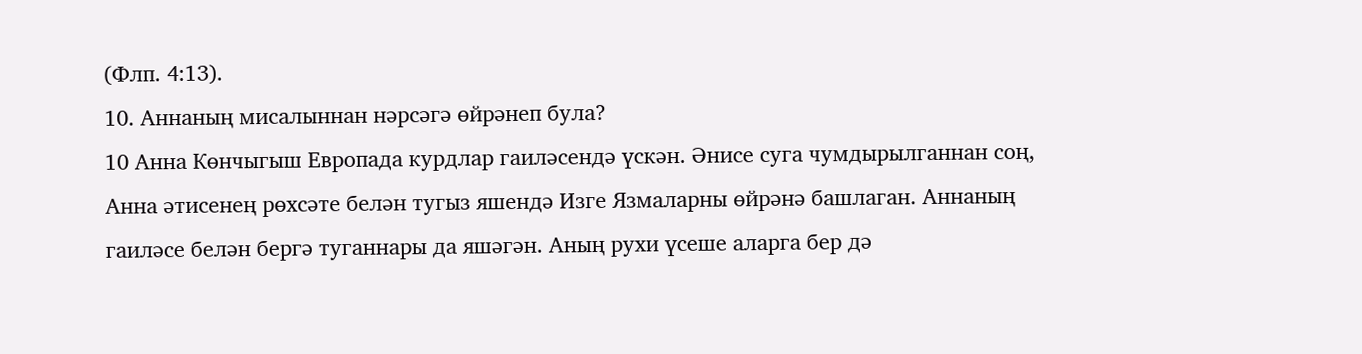(Флп. 4:13).
10. Аннаның мисалыннан нәрсәгә өйрәнеп була?
10 Анна Көнчыгыш Европада курдлар гаиләсендә үскән. Әнисе суга чумдырылганнан соң, Анна әтисенең рөхсәте белән тугыз яшендә Изге Язмаларны өйрәнә башлаган. Аннаның гаиләсе белән бергә туганнары да яшәгән. Аның рухи үсеше аларга бер дә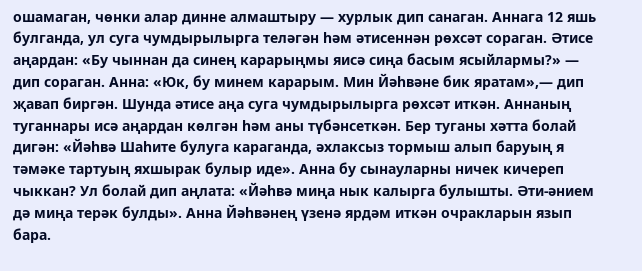ошамаган, чөнки алар динне алмаштыру — хурлык дип санаган. Аннага 12 яшь булганда, ул суга чумдырылырга теләгән һәм әтисеннән рөхсәт сораган. Әтисе аңардан: «Бу чыннан да синең карарыңмы яисә сиңа басым ясыйлармы?» — дип сораган. Анна: «Юк, бу минем карарым. Мин Йәһвәне бик яратам»,— дип җавап биргән. Шунда әтисе аңа суга чумдырылырга рөхсәт иткән. Аннаның туганнары исә аңардан көлгән һәм аны түбәнсеткән. Бер туганы хәтта болай дигән: «Йәһвә Шаһите булуга караганда, әхлаксыз тормыш алып баруың я тәмәке тартуың яхшырак булыр иде». Анна бу сынауларны ничек кичереп чыккан? Ул болай дип аңлата: «Йәһвә миңа нык калырга булышты. Әти-әнием дә миңа терәк булды». Анна Йәһвәнең үзенә ярдәм иткән очракларын язып бара.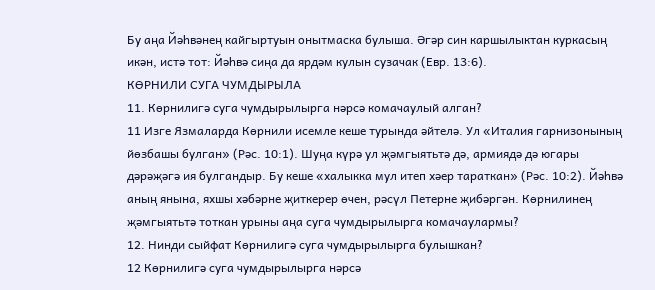Бу аңа Йәһвәнең кайгыртуын онытмаска булыша. Әгәр син каршылыктан куркасың икән, истә тот: Йәһвә сиңа да ярдәм кулын сузачак (Евр. 13:6).
КӨРНИЛИ СУГА ЧУМДЫРЫЛА
11. Көрнилигә суга чумдырылырга нәрсә комачаулый алган?
11 Изге Язмаларда Көрнили исемле кеше турында әйтелә. Ул «Италия гарнизонының йөзбашы булган» (Рәс. 10:1). Шуңа күрә ул җәмгыятьтә дә, армиядә дә югары дәрәҗәгә ия булгандыр. Бу кеше «халыкка мул итеп хәер тараткан» (Рәс. 10:2). Йәһвә аның янына, яхшы хәбәрне җиткерер өчен, рәсүл Петерне җибәргән. Көрнилинең җәмгыятьтә тоткан урыны аңа суга чумдырылырга комачаулармы?
12. Нинди сыйфат Көрнилигә суга чумдырылырга булышкан?
12 Көрнилигә суга чумдырылырга нәрсә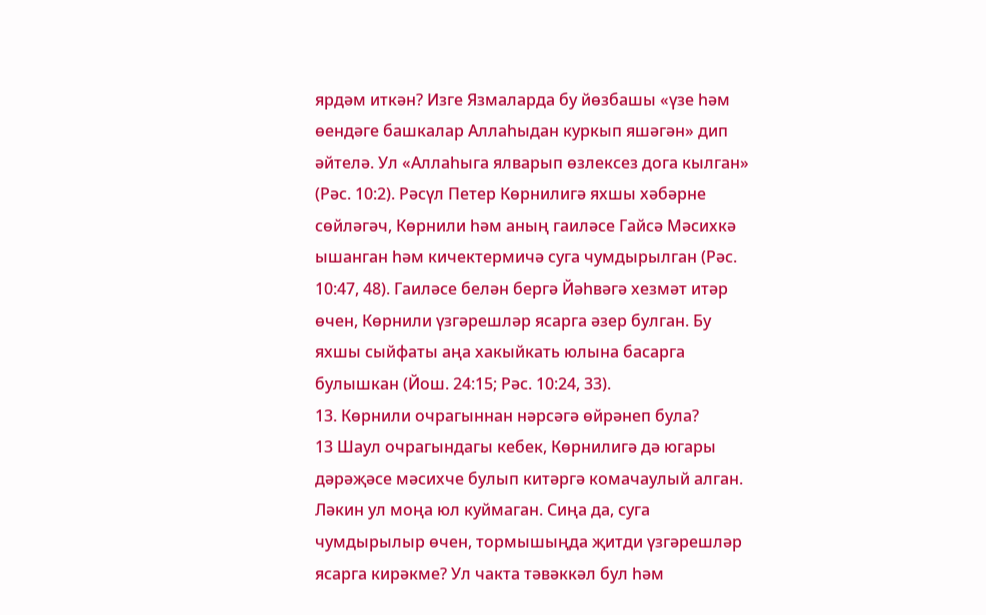ярдәм иткән? Изге Язмаларда бу йөзбашы «үзе һәм өендәге башкалар Аллаһыдан куркып яшәгән» дип әйтелә. Ул «Аллаһыга ялварып өзлексез дога кылган» (Рәс. 10:2). Рәсүл Петер Көрнилигә яхшы хәбәрне сөйләгәч, Көрнили һәм аның гаиләсе Гайсә Мәсихкә ышанган һәм кичектермичә суга чумдырылган (Рәс. 10:47, 48). Гаиләсе белән бергә Йәһвәгә хезмәт итәр өчен, Көрнили үзгәрешләр ясарга әзер булган. Бу яхшы сыйфаты аңа хакыйкать юлына басарга булышкан (Йош. 24:15; Рәс. 10:24, 33).
13. Көрнили очрагыннан нәрсәгә өйрәнеп була?
13 Шаул очрагындагы кебек, Көрнилигә дә югары дәрәҗәсе мәсихче булып китәргә комачаулый алган. Ләкин ул моңа юл куймаган. Сиңа да, суга чумдырылыр өчен, тормышыңда җитди үзгәрешләр ясарга кирәкме? Ул чакта тәвәккәл бул һәм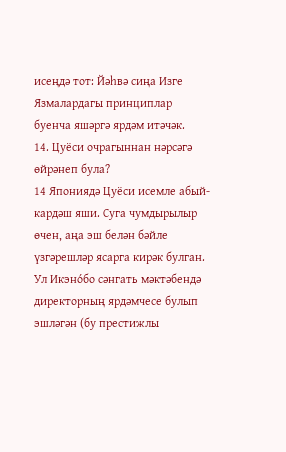исеңдә тот: Йәһвә сиңа Изге Язмалардагы принциплар буенча яшәргә ярдәм итәчәк.
14. Цуёси очрагыннан нәрсәгә өйрәнеп була?
14 Япониядә Цуёси исемле абый-кардәш яши. Суга чумдырылыр өчен, аңа эш белән бәйле үзгәрешләр ясарга кирәк булган. Ул Икэно́бо сәнгать мәктәбендә директорның ярдәмчесе булып эшләгән (бу престижлы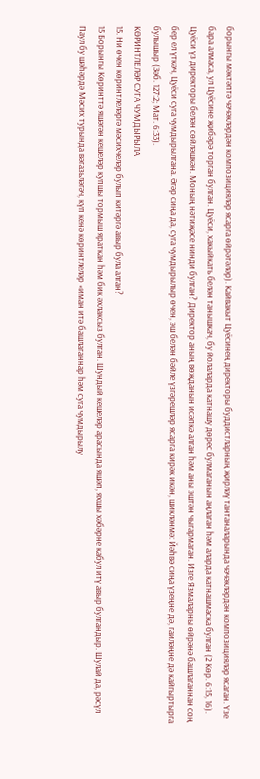борынгы мәктәптә чәчәкләрдән композицияләр ясарга өйрәтәләр). Кайвакыт Цуёсинең директоры буддистларның җирләү тантаналарында чәчәкләрдән композицияләр ясаган. Үзе бара алмаса, ул Цуёсине җибәрә торган булган. Цуёси, хакыйкать белән танышкач, бу йолаларда катнашу дөрес булмаганын аңлаган һәм аларда катнашмаска булган (2 Көр. 6:15, 16). Цуёси үз директоры белән сөйләшкән. Моның нәтиҗәсе нинди булган? Директор аның вөҗданын исәпкә алган һәм аны эштән чыгармаган. Изге Язмаларны өйрәнә башлаганнан соң бер ел үткәч, Цуёси суга чумдырылганa. Әгәр сиңа да, суга чумдырылыр өчен, эш белән бәйле үзгәрешләр ясарга кирәк икән, шикләнмә: Йәһвә сиңа үзеңне дә, гаиләңне дә кайгыртырга булышыр (Зәб. 127:2; Мат. 6:33).
КӨРИНТЛЕЛӘР СУГА ЧУМДЫРЫЛА
15. Ни өчен көринтлеләргә мәсихчеләр булып китәргә авыр була алган?
15 Борынгы Көринттә яшәгән кешеләр купшы тормыш яраткан һәм бик әхлаксыз булган. Шундый кешеләр арасында яшәп, яхшы хәбәрне кабул итү авыр булгандыр. Шулай да, рәсүл Паул бу шәһәрдә Мәсих турында вәгазьләгәч, күп кенә көринтлеләр «иман итә башлаганнар һәм суга чумдырылу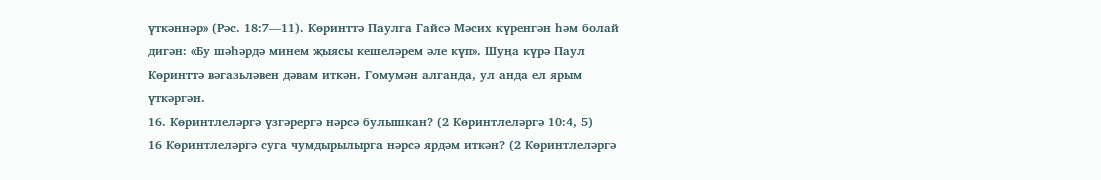үткәннәр» (Рәс. 18:7—11). Көринттә Паулга Гайсә Мәсих күренгән һәм болай дигән: «Бу шәһәрдә минем җыясы кешеләрем әле күп». Шуңа күрә Паул Көринттә вәгазьләвен дәвам иткән. Гомумән алганда, ул анда ел ярым үткәргән.
16. Көринтлеләргә үзгәрергә нәрсә булышкан? (2 Көринтлеләргә 10:4, 5)
16 Көринтлеләргә суга чумдырылырга нәрсә ярдәм иткән? (2 Көринтлеләргә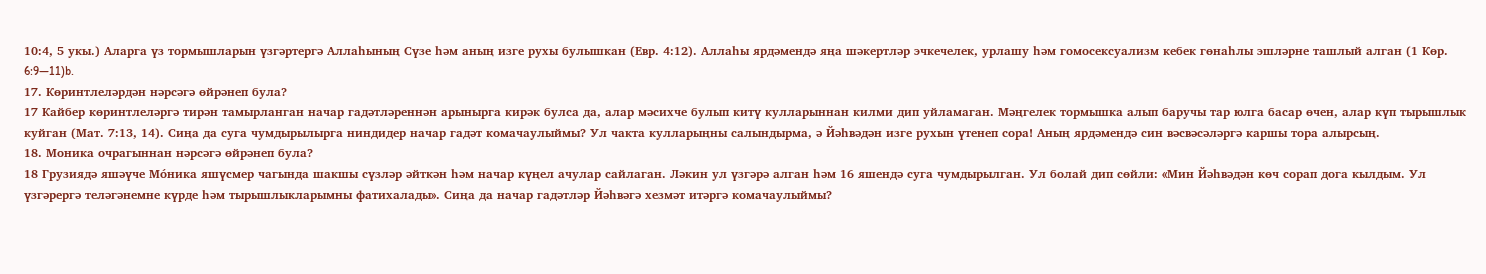10:4, 5 укы.) Аларга үз тормышларын үзгәртергә Аллаһының Сүзе һәм аның изге рухы булышкан (Евр. 4:12). Аллаһы ярдәмендә яңа шәкертләр эчкечелек, урлашу һәм гомосексуализм кебек гөнаһлы эшләрне ташлый алган (1 Көр. 6:9—11)b.
17. Көринтлеләрдән нәрсәгә өйрәнеп була?
17 Кайбер көринтлеләргә тирән тамырланган начар гадәтләреннән арынырга кирәк булса да, алар мәсихче булып китү кулларыннан килми дип уйламаган. Мәңгелек тормышка алып баручы тар юлга басар өчен, алар күп тырышлык куйган (Мат. 7:13, 14). Сиңа да суга чумдырылырга ниндидер начар гадәт комачаулыймы? Ул чакта кулларыңны салындырма, ә Йәһвәдән изге рухын үтенеп сора! Аның ярдәмендә син вәсвәсәләргә каршы тора алырсың.
18. Моника очрагыннан нәрсәгә өйрәнеп була?
18 Грузиядә яшәүче Мо́ника яшүсмер чагында шакшы сүзләр әйткән һәм начар күңел ачулар сайлаган. Ләкин ул үзгәрә алган һәм 16 яшендә суга чумдырылган. Ул болай дип сөйли: «Мин Йәһвәдән көч сорап дога кылдым. Ул үзгәрергә теләгәнемне күрде һәм тырышлыкларымны фатихалады». Сиңа да начар гадәтләр Йәһвәгә хезмәт итәргә комачаулыймы?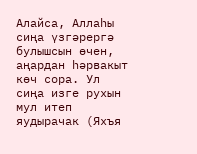Алайса, Аллаһы сиңа үзгәрергә булышсын өчен, аңардан һәрвакыт көч сора. Ул сиңа изге рухын мул итеп яудырачак (Яхъя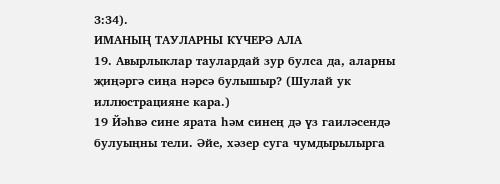3:34).
ИМАНЫҢ ТАУЛАРНЫ КҮЧЕРӘ АЛА
19. Авырлыклар таулардай зур булса да, аларны җиңәргә сиңа нәрсә булышыр? (Шулай ук иллюстрацияне кара.)
19 Йәһвә сине ярата һәм синең дә үз гаиләсендә булуыңны тели. Әйе, хәзер суга чумдырылырга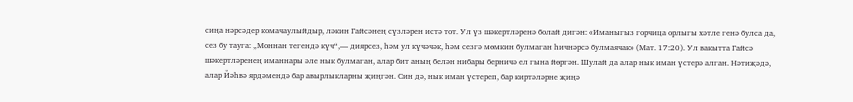сиңа нәрсәдер комачаулыйдыр, ләкин Гайсәнең сүзләрен истә тот. Ул үз шәкертләренә болай дигән: «Иманыгыз горчица орлыгы хәтле генә булса да, сез бу тауга: „Моннан тегендә күч“,— диярсез, һәм ул күчәчәк, һәм сезгә мөмкин булмаган һичнәрсә булмаячак» (Мат. 17:20). Ул вакытта Гайсә шәкертләренең иманнары әле нык булмаган, алар бит аның белән нибары берничә ел гына йөргән. Шулай да алар нык иман үстерә алган. Нәтиҗәдә, алар Йәһвә ярдәмендә бар авырлыкларны җиңгән. Син дә, нык иман үстереп, бар киртәләрне җиңә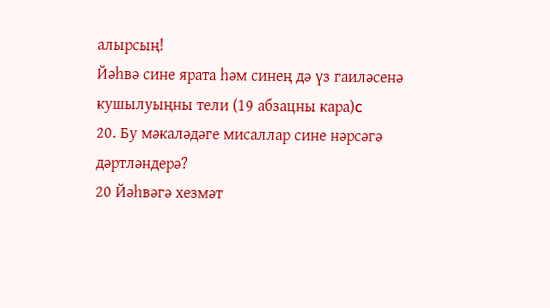алырсың!
Йәһвә сине ярата һәм синең дә үз гаиләсенә кушылуыңны тели (19 абзацны кара)c
20. Бу мәкаләдәге мисаллар сине нәрсәгә дәртләндерә?
20 Йәһвәгә хезмәт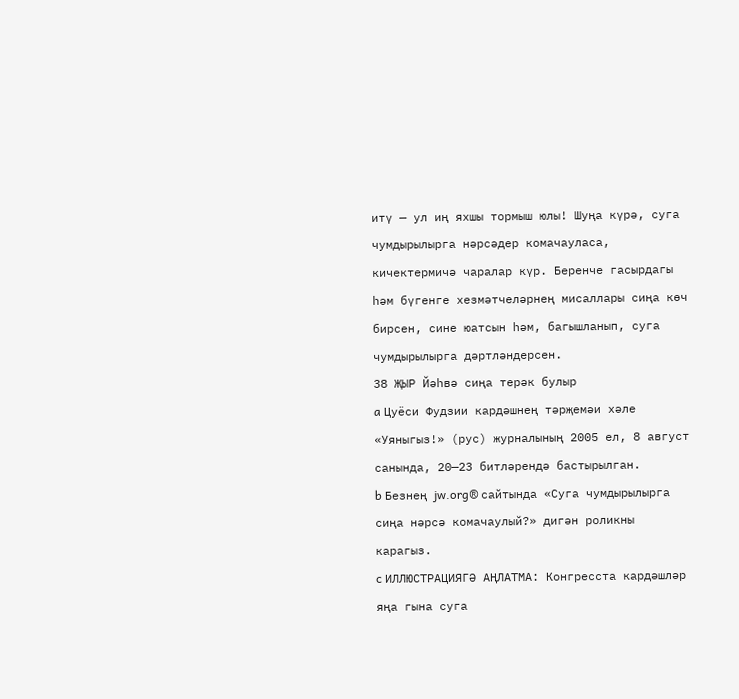итү — ул иң яхшы тормыш юлы! Шуңа күрә, суга чумдырылырга нәрсәдер комачауласа, кичектермичә чаралар күр. Беренче гасырдагы һәм бүгенге хезмәтчеләрнең мисаллары сиңа көч бирсен, сине юатсын һәм, багышланып, суга чумдырылырга дәртләндерсен.
38 ҖЫР Йәһвә сиңа терәк булыр
a Цуёси Фудзии кардәшнең тәрҗемәи хәле «Уяныгыз!» (рус) журналының 2005 ел, 8 август санында, 20—23 битләрендә бастырылган.
b Безнең jw.org® сайтында «Суга чумдырылырга сиңа нәрсә комачаулый?» дигән роликны карагыз.
c ИЛЛЮСТРАЦИЯГӘ АҢЛАТМА: Конгресста кардәшләр яңа гына суга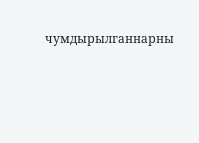чумдырылганнарны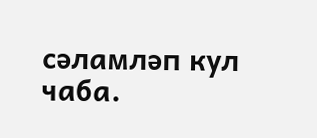сәламләп кул чаба.